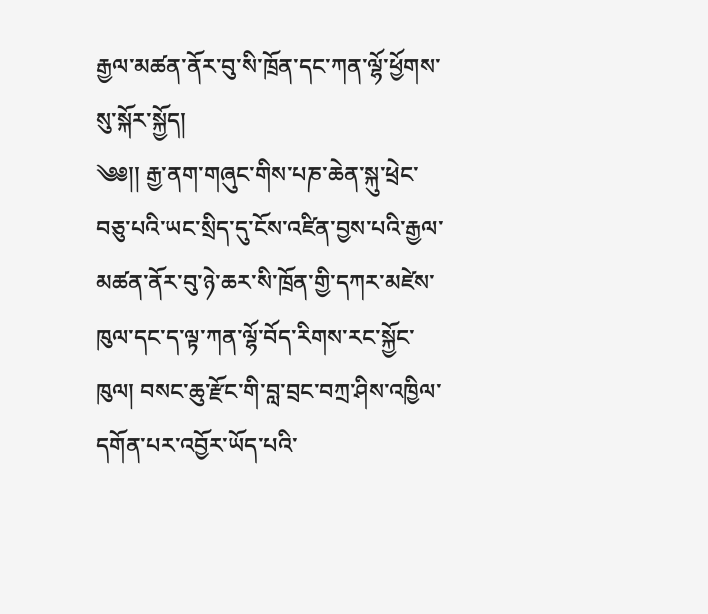རྒྱལ་མཚན་ནོར་བུ་སི་ཁྲོན་དང་ཀན་ལྷོ་ཕྱོགས་སུ་སྐོར་སྐྱོད།
༄༅།། རྒྱ་ནག་གཞུང་གིས་པཎ་ཆེན་སྐུ་ཕྲེང་བཅུ་པའི་ཡང་སྲིད་དུ་ངོས་འཛིན་བྱས་པའི་རྒྱལ་མཚན་ནོར་བུ་ཉེ་ཆར་སི་ཁྲོན་གྱི་དཀར་མཛེས་ཁུལ་དང་ད་ལྟ་ཀན་ལྷོ་བོད་རིགས་རང་སྐྱོང་ཁུལ། བསང་ཆུ་རྫོང་གི་བླ་བྲང་བཀྲ་ཤིས་འཁྱིལ་དགོན་པར་འབྱོར་ཡོད་པའི་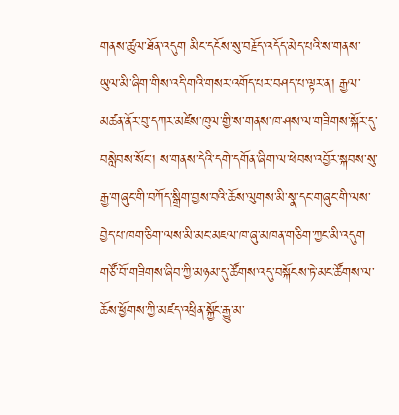གནས་ཚུལ་ཐོན་འདུག མིང་དངོས་སུ་བརྗོད་འདོད་མེད་པའི་ས་གནས་ཡུལ་མི་ཞིག་གིས་འདི་གའི་གསར་འགོད་པར་བཤད་པ་ལྟར་ན། རྒྱལ་མཚན་ནོར་བུ་དཀར་མཛེས་ཁུལ་གྱི་ས་གནས་ཁ་ཤས་ལ་གཟིགས་སྐོར་དུ་བསླེབས་སོང་། ས་གནས་དེའི་དགེ་དགོན་ཞིག་ལ་ཕེབས་འབྱོར་སྐབས་སུ་རྒྱ་གཞུང་གི་བཀོད་སྒྲིག་བྱས་བའི་ཆོས་ལུགས་མི་སྣ་དང་གཞུང་གི་ལས་བྱེད་པ་ཁག་ཅིག་ལས་མི་མང་མཇལ་ཁ་ཞུ་མཁན་གཅིག་ཀྱང་མི་འདུག གཙོ་བོ་གཟིགས་ཞིབ་ཀྱི་མཉམ་དུ་ཚོགས་འདུ་བསྐོངས་ཏེ་མང་ཚོགས་ལ་ཆོས་ཕྱོགས་ཀྱི་མཛད་འཕྲིན་སྐྱོང་རྒྱུ་མ་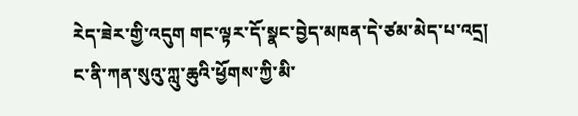རེད་ཟེར་གྱི་འདུག གང་ལྟར་དོ་སྣང་བྱེད་མཁན་དེ་ཙམ་མེད་པ་འདྲ། ང་ནི་ཀན་སུའུ་ཀླུ་ཆུའི་ཕྱོགས་ཀྱི་མི་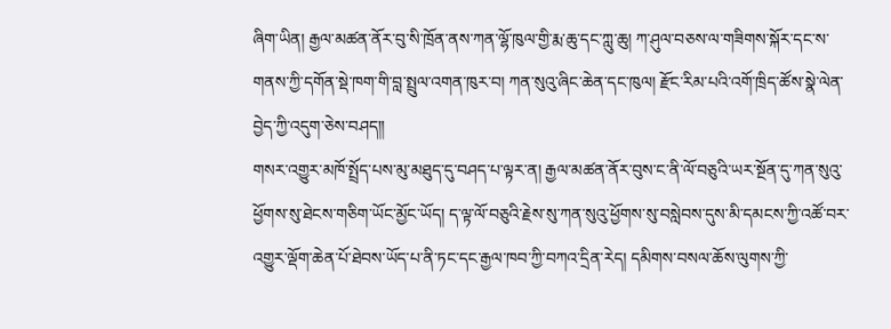ཞིག་ཡིན། རྒྱལ་མཚན་ནོར་བུ་སི་ཁྲོན་ནས་ཀན་ལྷོ་ཁུལ་གྱི་རྨ་ཆུ་དང་ཀླུ་ཆུ། ཀ་ཤུལ་བཅས་ལ་གཟིགས་སྐོར་དང་ས་གནས་ཀྱི་དགོན་སྡེ་ཁག་གི་བླ་སྤྲུལ་འགན་ཁུར་བ། ཀན་སུའུ་ཞིང་ཆེན་དང་ཁུལ། རྫོང་རིམ་པའི་འགོ་ཁྲིད་ཚོས་སྣེ་ལེན་བྱེད་ཀྱི་འདུག་ཅེས་བཤད།།
གསར་འགྱུར་མཁོ་སྤྲོད་པས་མུ་མཐུད་དུ་བཤད་པ་ལྟར་ན། རྒྱལ་མཚན་ནོར་བུས་ང་ནི་ལོ་བཅུའི་ཡར་སྔོན་དུ་ཀན་སུའུ་ཕྱོགས་སུ་ཐེངས་གཅིག་ཡོང་མྱོང་ཡོད། ད་ལྟ་ལོ་བཅུའི་རྗེས་སུ་ཀན་སུའུ་ཕྱོགས་སུ་བསླེབས་དུས་མི་དམངས་ཀྱི་འཚོ་བར་འགྱུར་ལྡོག་ཆེན་པོ་ཐེབས་ཡོད་པ་ནི་ཏང་དང་རྒྱལ་ཁབ་ཀྱི་བཀའ་དྲིན་རེད། དམིགས་བསལ་ཆོས་ལུགས་ཀྱི་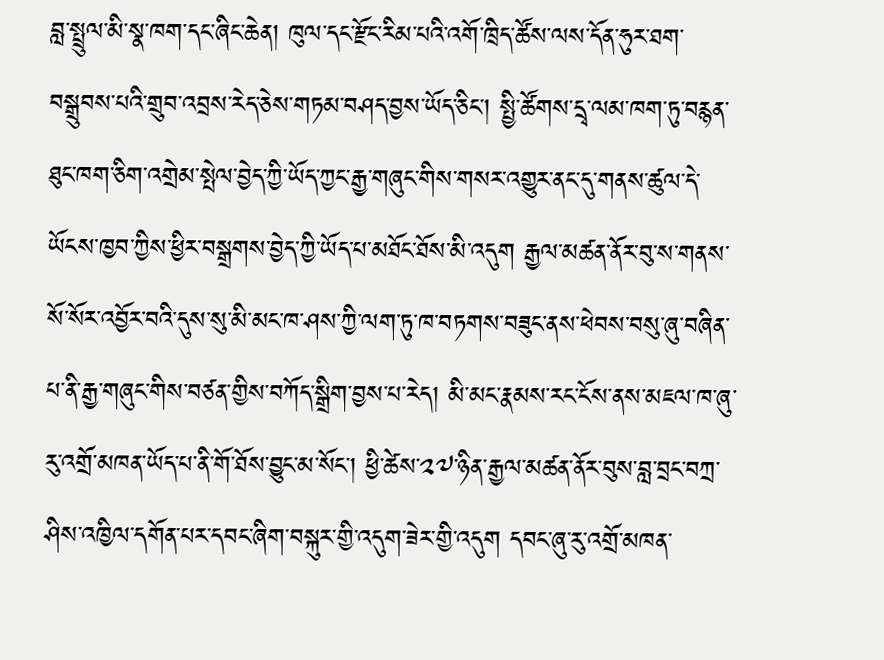བླ་སྤྲུལ་མི་སྣ་ཁག་དང་ཞིང་ཆེན། ཁུལ་དང་རྫོང་རིམ་པའི་འགོ་ཁྲིད་ཚོས་ལས་དོན་ཧུར་ཐག་བསྒྲུབས་པའི་གྲུབ་འབྲས་རེད་ཅེས་གཏམ་བཤད་བྱས་ཡོད་ཅིང་། སྤྱི་ཚོགས་དྲྭ་ལམ་ཁག་ཏུ་བརྙན་ཐུང་ཁག་ཅིག་འགྲེམ་སྤེལ་བྱེད་ཀྱི་ཡོད་ཀྱང་རྒྱ་གཞུང་གིས་གསར་འགྱུར་ནང་དུ་གནས་ཚུལ་དེ་ཡོངས་ཁྱབ་ཀྱིས་ཕྱིར་བསྒྲགས་བྱེད་ཀྱི་ཡོད་པ་མཐོང་ཐོས་མི་འདུག རྒྱལ་མཚན་ནོར་བུ་ས་གནས་སོ་སོར་འབྱོར་བའི་དུས་སུ་མི་མང་ཁ་ཤས་ཀྱི་ལག་ཏུ་ཁ་བཏགས་བཟུང་ནས་ཕེབས་བསུ་ཞུ་བཞིན་པ་ནི་རྒྱ་གཞུང་གིས་བཙན་གྱིས་བཀོད་སྒྲིག་བྱས་པ་རེད། མི་མང་རྣམས་རང་ངོས་ནས་མཇལ་ཁ་ཞུ་རུ་འགྲོ་མཁན་ཡོད་པ་ནི་གོ་ཐོས་བྱུང་མ་སོང་། ཕྱི་ཚེས་༢༧་ཉིན་རྒྱལ་མཚན་ནོར་བུས་བླ་བྲང་བཀྲ་ཤིས་འཁྱིལ་དགོན་པར་དབང་ཞིག་བསྐུར་གྱི་འདུག་ཟེར་གྱི་འདུག དབང་ཞུ་རུ་འགྲོ་མཁན་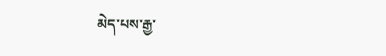མེད་པས་རྒྱ་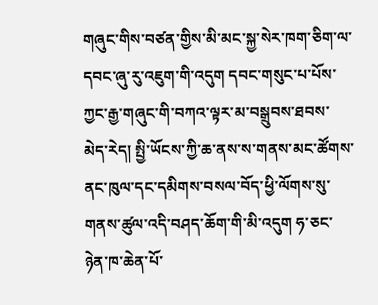གཞུང་གིས་བཙན་གྱིས་མི་མང་སྐྱ་སེར་ཁག་ཅིག་ལ་དབང་ཞུ་རུ་འཇུག་གི་འདུག དབང་གསུང་པ་པོས་ཀྱང་རྒྱ་གཞུང་གི་བཀའ་ལྟར་མ་བསྒྲུབས་ཐབས་མེད་རེད། སྤྱི་ཡོངས་ཀྱི་ཆ་ནས་ས་གནས་མང་ཚོགས་ནང་ཁུལ་དང་དམིགས་བསལ་བོད་ཕྱི་ལོགས་སུ་གནས་ཚུལ་འདི་བཤད་ཆོག་གི་མི་འདུག ཧ་ཅང་ཉེན་ཁ་ཆེན་པོ་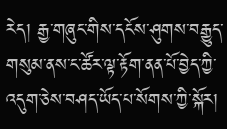རེད། རྒྱ་གཞུང་གིས་དངོས་ཤུགས་བརྒྱུད་གསུམ་ནས་ང་ཚོར་ལྟ་རྟོག་ནན་པོ་བྱེད་ཀྱི་འདུག་ཅེས་བཤད་ཡོད་པ་སོགས་ཀྱི་སྐོར།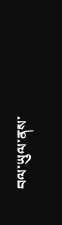བལ་ཡུལ་ནས་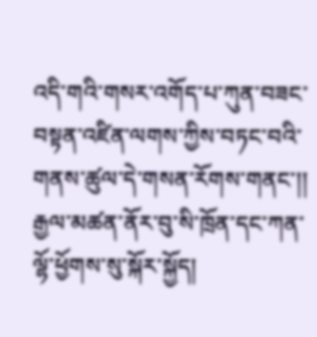འདི་གའི་གསར་འགོད་པ་ཀུན་བཟང་བསྟན་འཛིན་ལགས་ཀྱིས་བཏང་བའི་གནས་ཚུལ་དེ་གསན་རོགས་གནང་།།
རྒྱལ་མཚན་ནོར་བུ་སི་ཁྲོན་དང་ཀན་ལྷོ་ཕྱོགས་སུ་སྐོར་སྐྱོད།